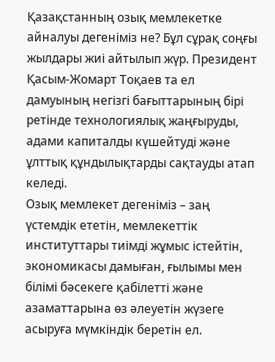Қазақстанның озық мемлекетке айналуы дегеніміз не? Бұл сұрақ соңғы жылдары жиі айтылып жүр. Президент Қасым-Жомарт Тоқаев та ел дамуының негізгі бағыттарының бірі ретінде технологиялық жаңғыруды, адами капиталды күшейтуді және ұлттық құндылықтарды сақтауды атап келеді.
Озық мемлекет дегеніміз – заң үстемдік ететін, мемлекеттік институттары тиімді жұмыс істейтін, экономикасы дамыған, ғылымы мен білімі бәсекеге қабілетті және азаматтарына өз әлеуетін жүзеге асыруға мүмкіндік беретін ел.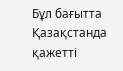Бұл бағытта Қазақстанда қажетті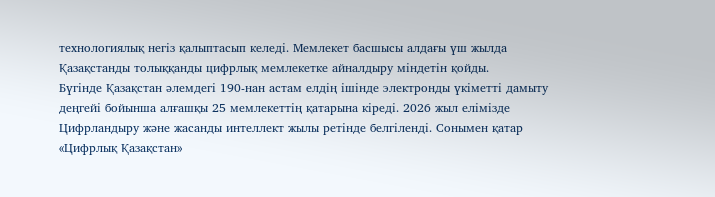технологиялық негіз қалыптасып келеді. Мемлекет басшысы алдағы үш жылда Қазақстанды толыққанды цифрлық мемлекетке айналдыру міндетін қойды.
Бүгінде Қазақстан әлемдегі 190-нан астам елдің ішінде электронды үкіметті дамыту деңгейі бойынша алғашқы 25 мемлекеттің қатарына кіреді. 2026 жыл елімізде Цифрландыру және жасанды интеллект жылы ретінде белгіленді. Сонымен қатар «Цифрлық Қазақстан»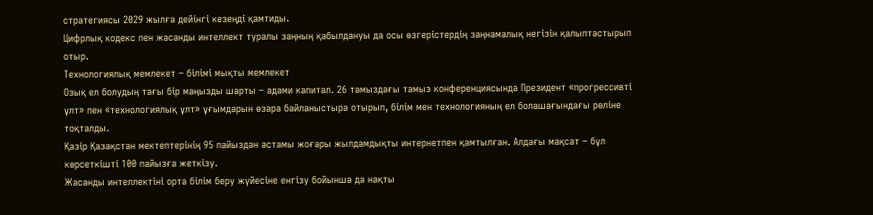стратегиясы 2029 жылға дейінгі кезеңді қамтиды.
Цифрлық кодекс пен жасанды интеллект туралы заңның қабылдануы да осы өзгерістердің заңнамалық негізін қалыптастырып отыр.
Технологиялық мемлекет – білімі мықты мемлекет
Озық ел болудың тағы бір маңызды шарты – адами капитал. 26 тамыздағы тамыз конференциясында Президент «прогрессивті ұлт» пен «технологиялық ұлт» ұғымдарын өзара байланыстыра отырып, білім мен технологияның ел болашағындағы рөліне тоқталды.
Қазір Қазақстан мектептерінің 95 пайыздан астамы жоғары жылдамдықты интернетпен қамтылған. Алдағы мақсат – бұл көрсеткішті 100 пайызға жеткізу.
Жасанды интеллектіні орта білім беру жүйесіне енгізу бойынша да нақты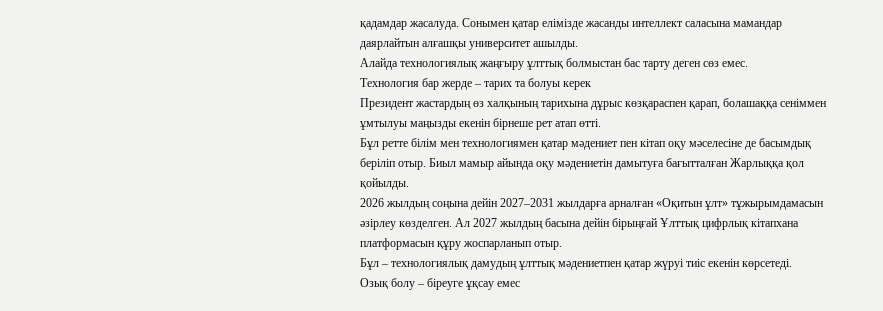қадамдар жасалуда. Сонымен қатар елімізде жасанды интеллект саласына мамандар даярлайтын алғашқы университет ашылды.
Алайда технологиялық жаңғыру ұлттық болмыстан бас тарту деген сөз емес.
Технология бар жерде – тарих та болуы керек
Президент жастардың өз халқының тарихына дұрыс көзқараспен қарап, болашаққа сеніммен ұмтылуы маңызды екенін бірнеше рет атап өтті.
Бұл ретте білім мен технологиямен қатар мәдениет пен кітап оқу мәселесіне де басымдық беріліп отыр. Биыл мамыр айында оқу мәдениетін дамытуға бағытталған Жарлыққа қол қойылды.
2026 жылдың соңына дейін 2027–2031 жылдарға арналған «Оқитын ұлт» тұжырымдамасын әзірлеу көзделген. Ал 2027 жылдың басына дейін бірыңғай Ұлттық цифрлық кітапхана платформасын құру жоспарланып отыр.
Бұл – технологиялық дамудың ұлттық мәдениетпен қатар жүруі тиіс екенін көрсетеді.
Озық болу – біреуге ұқсау емес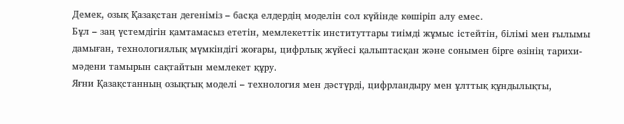Демек, озық Қазақстан дегеніміз – басқа елдердің моделін сол күйінде көшіріп алу емес.
Бұл – заң үстемдігін қамтамасыз ететін, мемлекеттік институттары тиімді жұмыс істейтін, білімі мен ғылымы дамыған, технологиялық мүмкіндігі жоғары, цифрлық жүйесі қалыптасқан және сонымен бірге өзінің тарихи-мәдени тамырын сақтайтын мемлекет құру.
Яғни Қазақстанның озықтық моделі – технология мен дәстүрді, цифрландыру мен ұлттық құндылықты,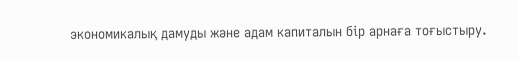экономикалық дамуды және адам капиталын бір арнаға тоғыстыру.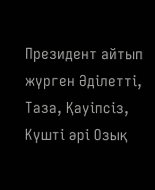Президент айтып жүрген Әділетті, Таза, Қауіпсіз, Күшті әрі Озық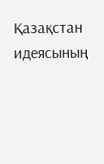Қазақстан идеясының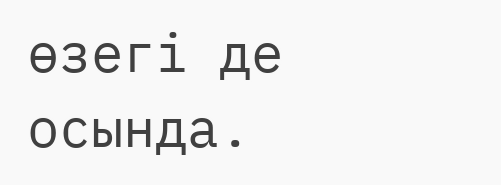өзегі де осында.